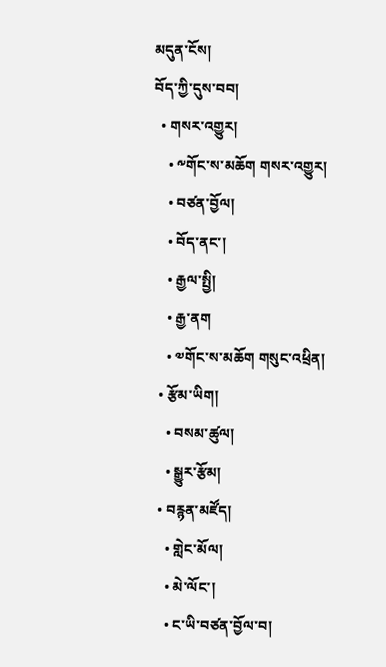མདུན་ངོས།
བོད་ཀྱི་དུས་བབ།
  • གསར་འགྱུར།
    • ༸གོང་ས་མཆོག གསར་འགྱུར།
    • བཙན་བྱོལ།
    • བོད་ནང་།
    • རྒྱལ་སྤྱི།
    • རྒྱ་ནག
    • ༧གོང་ས་མཆོག གསུང་འཕྲིན།
  • རྩོམ་ཡིག།
    • བསམ་ཚུལ།
    • སྒྱུར་རྩོམ།
  • བརྙན་མཛོད།
    • གླེང་མོལ།
    • མེ་ལོང་།
    • ང་ཡི་བཙན་བྱོལ་བ།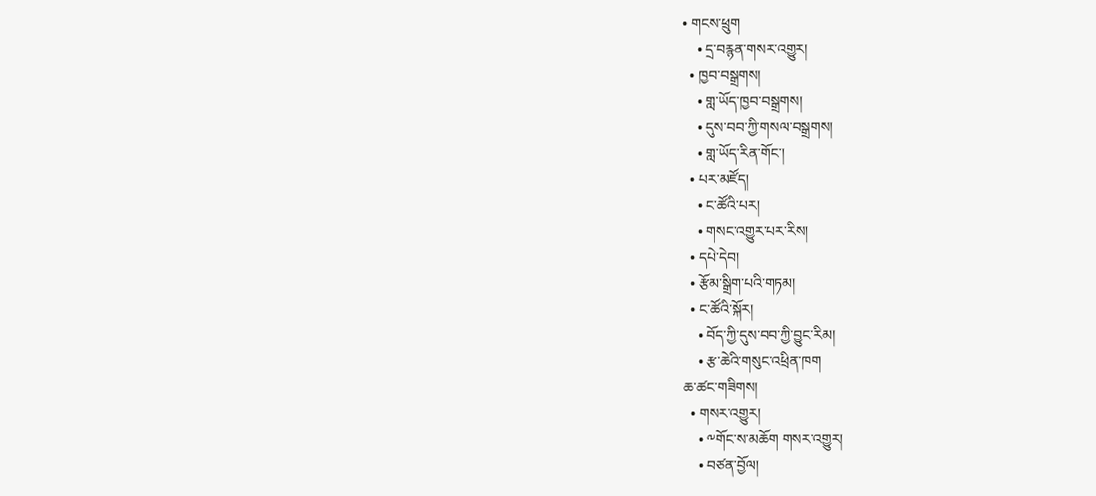• གངས་ཕྲུག
    • དྲ་བརྙན་གསར་འགྱུར།
  • ཁྱབ་བསྒྲགས།
    • གླ་ཡོད་ཁྱབ་བསྒྲགས།
    • དུས་བབ་ཀྱི་གསལ་བསྒྲགས།
    • གླ་ཡོད་རིན་གོང་།
  • པར་མཛོད།
    • ང་ཚོའི་པར།
    • གསང་འགྱུར་པར་རིས།
  • དཔེ་དེབ།
  • རྩོམ་སྒྲིག་པའི་གཏམ།
  • ང་ཚོའི་སྐོར།
    • བོད་ཀྱི་དུས་བབ་ཀྱི་བྱུང་རིམ།
    • རྩ་ཆེའི་གསུང་འཕྲིན་ཁག
ཆ་ཚང་གཟིགས།
  • གསར་འགྱུར།
    • ༸གོང་ས་མཆོག གསར་འགྱུར།
    • བཙན་བྱོལ།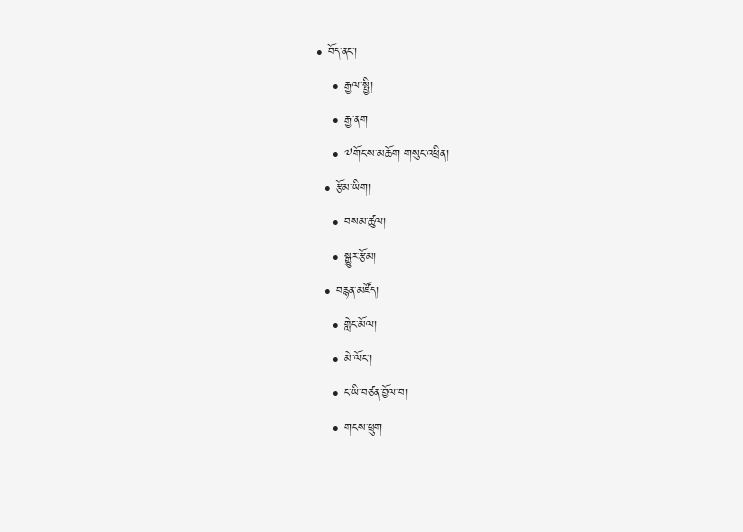• བོད་ནང་།
    • རྒྱལ་སྤྱི།
    • རྒྱ་ནག
    • ༧གོང་ས་མཆོག གསུང་འཕྲིན།
  • རྩོམ་ཡིག།
    • བསམ་ཚུལ།
    • སྒྱུར་རྩོམ།
  • བརྙན་མཛོད།
    • གླེང་མོལ།
    • མེ་ལོང་།
    • ང་ཡི་བཙན་བྱོལ་བ།
    • གངས་ཕྲུག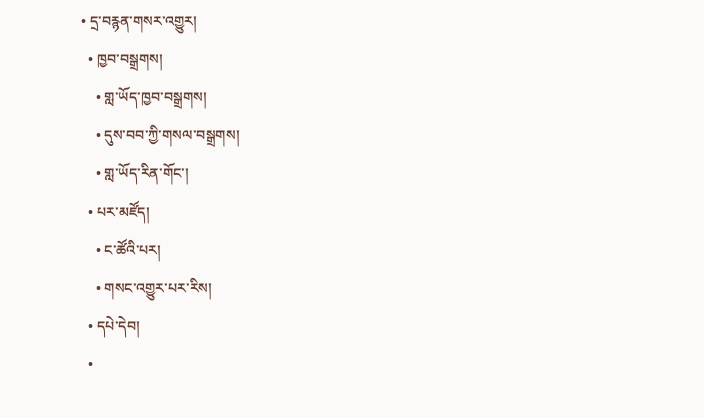• དྲ་བརྙན་གསར་འགྱུར།
  • ཁྱབ་བསྒྲགས།
    • གླ་ཡོད་ཁྱབ་བསྒྲགས།
    • དུས་བབ་ཀྱི་གསལ་བསྒྲགས།
    • གླ་ཡོད་རིན་གོང་།
  • པར་མཛོད།
    • ང་ཚོའི་པར།
    • གསང་འགྱུར་པར་རིས།
  • དཔེ་དེབ།
  •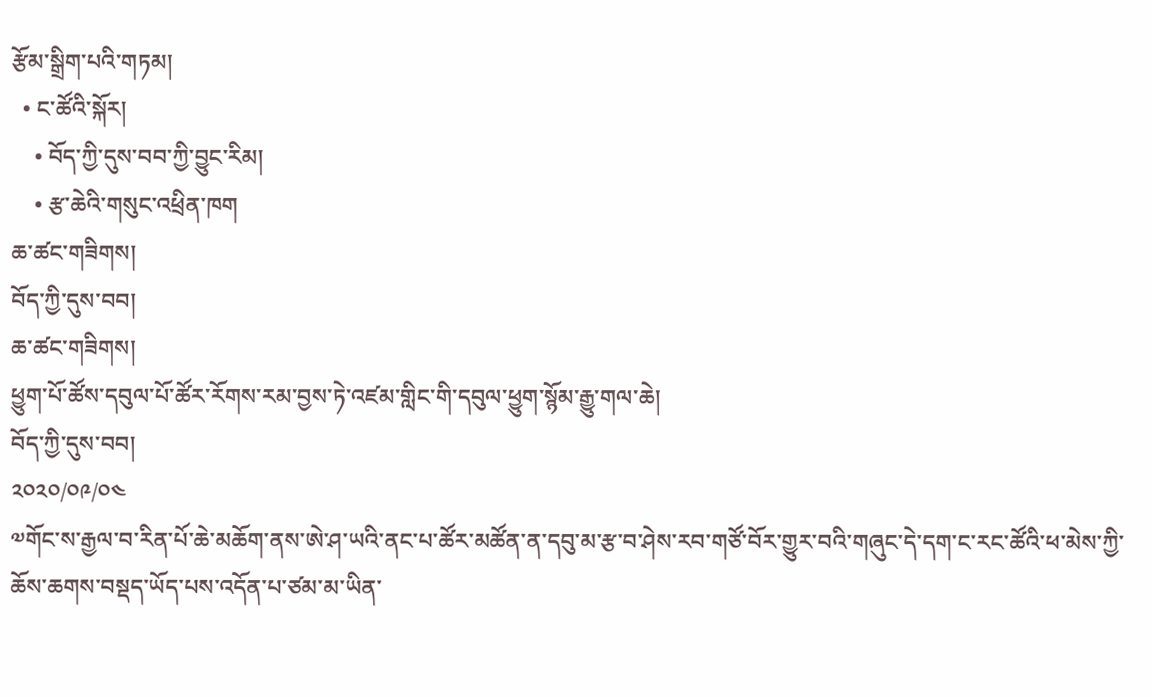རྩོམ་སྒྲིག་པའི་གཏམ།
  • ང་ཚོའི་སྐོར།
    • བོད་ཀྱི་དུས་བབ་ཀྱི་བྱུང་རིམ།
    • རྩ་ཆེའི་གསུང་འཕྲིན་ཁག
ཆ་ཚང་གཟིགས།
བོད་ཀྱི་དུས་བབ།
ཆ་ཚང་གཟིགས།
ཕྱུག་པོ་ཚོས་དབུལ་པོ་ཚོར་རོགས་རམ་བྱས་ཏེ་འཛམ་གླིང་གི་དབུལ་ཕྱུག་སྙོམ་རྒྱུ་གལ་ཆེ།
བོད་ཀྱི་དུས་བབ།
༢༠༢༠/༠༩/༠༤
༧གོང་ས་རྒྱལ་བ་རིན་པོ་ཆེ་མཆོག་ནས་ཨེ་ཤ་ཡའི་ནང་པ་ཚོར་མཚོན་ན་དབུ་མ་རྩ་བ་ཤེས་རབ་གཙོ་བོར་གྱུར་བའི་གཞུང་དེ་དག་ང་རང་ཚོའི་ཕ་མེས་ཀྱི་ཆོས་ཆགས་བསྡད་ཡོད་པས་འདོན་པ་ཙམ་མ་ཡིན་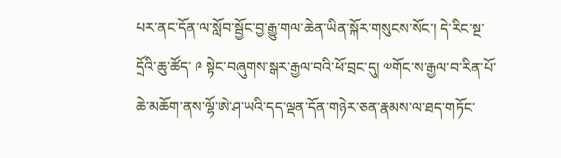པར་ནང་དོན་ལ་སློབ་སྦྱོང་བྱ་རྒྱུ་གལ་ཆེན་ཡིན་སྐོར་གསུངས་སོང་། དེ་རིང་སྔ་དྲོའི་ཆུ་ཚོད་ ༩ སྟེང་བཞུགས་སྒར་རྒྱལ་བའི་ཕོ་བྲང་དུ། ༧གོང་ས་རྒྱལ་བ་རིན་པོ་ཆེ་མཆོག་ནས་ལྷོ་ཨེ་ཤ་ཡའི་དད་ལྡན་དོན་གཉེར་ཅན་རྣམས་ལ་ཐད་གཏོང་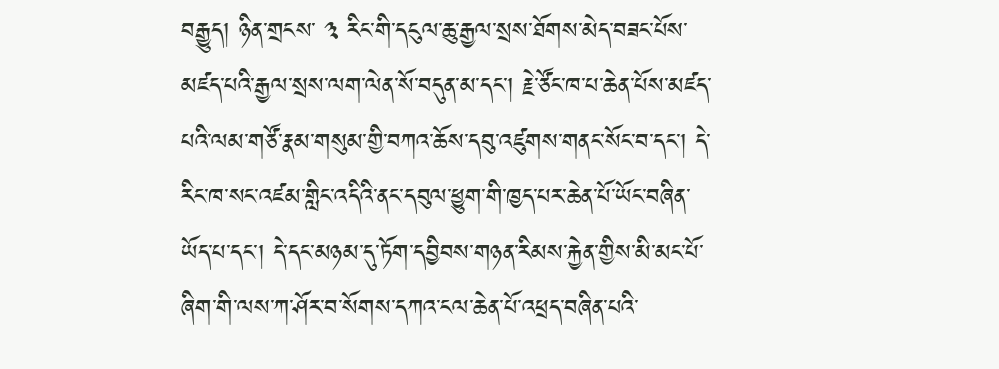བརྒྱུད། ཉིན་གྲངས་ ༣ རིང་གི་དངུལ་ཆུ་རྒྱལ་སྲས་ཐོགས་མེད་བཟང་པོས་མཛད་པའི་རྒྱལ་སྲས་ལག་ལེན་སོ་བདུན་མ་དང་། རྗེ་ཙོང་ཁ་པ་ཆེན་པོས་མཛད་པའི་ལམ་གཙོ་རྣམ་གསུམ་གྱི་བཀའ་ཆོས་དབུ་འཛུགས་གནང་སོང་བ་དང་། དེ་རིང་ཁ་སང་འཛམ་གླིང་འདིའི་ནང་དབུལ་ཕྱུག་གི་ཁྱད་པར་ཆེན་པོ་ཡོང་བཞིན་ཡོད་པ་དང་། དེ་དང་མཉམ་དུ་ཏོག་དབྱིབས་གཉན་རིམས་རྐྱེན་གྱིས་མི་མང་པོ་ཞིག་གི་ལས་ཀ་ཤོར་བ་སོགས་དཀའ་ངལ་ཆེན་པོ་འཕྲད་བཞིན་པའི་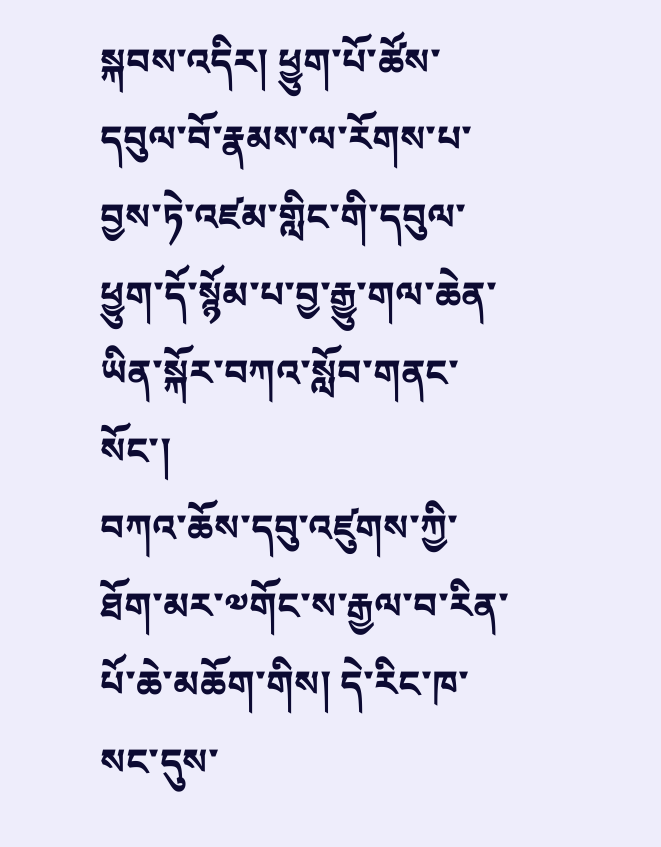སྐབས་འདིར། ཕྱུག་པོ་ཚོས་དབུལ་བོ་རྣམས་ལ་རོགས་པ་བྱས་ཏེ་འཛམ་གླིང་གི་དབུལ་ཕྱུག་དོ་སྙོམ་པ་བྱ་རྒྱུ་གལ་ཆེན་ཡིན་སྐོར་བཀའ་སློབ་གནང་སོང་།
བཀའ་ཆོས་དབུ་འཛུགས་ཀྱི་ཐོག་མར་༧གོང་ས་རྒྱལ་བ་རིན་པོ་ཆེ་མཆོག་གིས། དེ་རིང་ཁ་སང་དུས་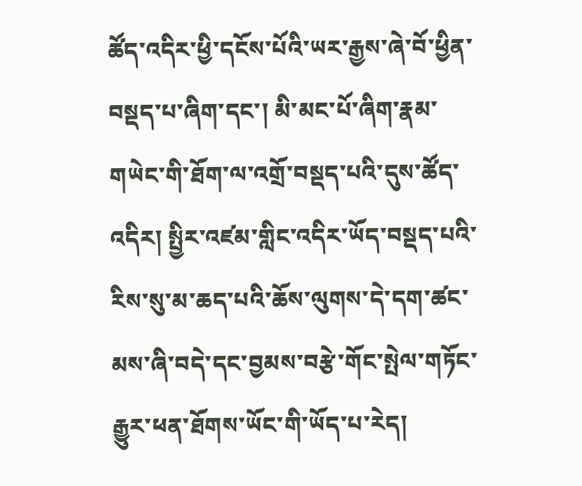ཚོད་འདིར་ཕྱི་དངོས་པོའི་ཡར་རྒྱས་ཞེ་བོ་ཕྱིན་བསྡད་པ་ཞིག་དང་། མི་མང་པོ་ཞིག་རྣམ་གཡེང་གི་ཐོག་ལ་འགྲོ་བསྡད་པའི་དུས་ཚོད་འདིར། སྤྱིར་འཛམ་གླིང་འདིར་ཡོད་བསྡད་པའི་རིས་སུ་མ་ཆད་པའི་ཆོས་ལུགས་དེ་དག་ཚང་མས་ཞི་བདེ་དང་བྱམས་བརྩེ་གོང་སྤེལ་གཏོང་རྒྱུར་ཕན་ཐོགས་ཡོང་གི་ཡོད་པ་རེད།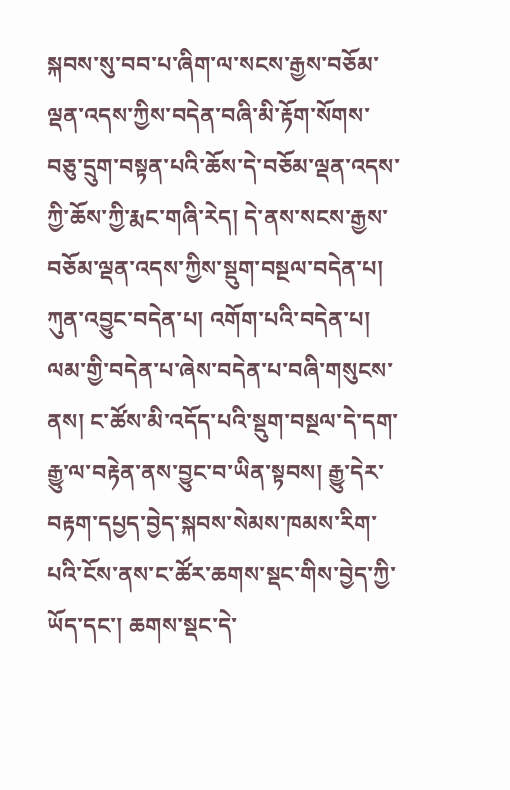སྐབས་སུ་བབ་པ་ཞིག་ལ་སངས་རྒྱས་བཅོམ་ལྡན་འདས་ཀྱིས་བདེན་བཞི་མི་རྟོག་སོགས་བཅུ་དྲུག་བསྟན་པའི་ཆོས་དེ་བཅོམ་ལྡན་འདས་ཀྱི་ཆོས་ཀྱི་རྨང་གཞི་རེད། དེ་ནས་སངས་རྒྱས་བཅོམ་ལྡན་འདས་ཀྱིས་སྡུག་བསྔལ་བདེན་པ། ཀུན་འབྱུང་བདེན་པ། འགོག་པའི་བདེན་པ། ལམ་གྱི་བདེན་པ་ཞེས་བདེན་པ་བཞི་གསུངས་ནས། ང་ཚོས་མི་འདོད་པའི་སྡུག་བསྔལ་དེ་དག་རྒྱུ་ལ་བརྟེན་ནས་བྱུང་བ་ཡིན་སྟབས། རྒྱུ་དེར་བརྟག་དཔྱད་བྱེད་སྐབས་སེམས་ཁམས་རིག་པའི་ངོས་ནས་ང་ཚོར་ཆགས་སྡང་གིས་བྱེད་ཀྱི་ཡོད་དང་། ཆགས་སྡང་དེ་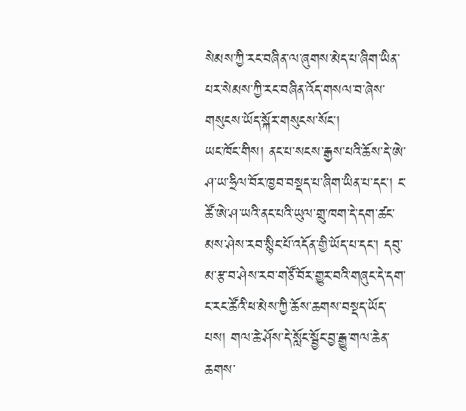སེམས་ཀྱི་རང་བཞིན་ལ་ཞུགས་མེད་པ་ཞིག་ཡིན་པར་སེམས་ཀྱི་རང་བཞིན་འོད་གསལ་བ་ཞེས་གསུངས་ཡོད་སྐོར་གསུངས་སོང་།
ཡང་ཁོང་གིས། ནང་པ་སངས་རྒྱས་པའི་ཆོས་དེ་ཨེ་ཤ་ཡ་ཧྲིལ་བོར་ཁྱབ་བསྡད་པ་ཞིག་ཡིན་པ་དང་། ང་ཚོ་ཨེ་ཤ་ཡའི་ནང་པའི་ཡུལ་གྲུ་ཁག་དེ་དག་ཚང་མས་ཤེས་རབ་སྙིང་པོ་འདོན་གྱི་ཡོད་པ་དང་། དབུ་མ་རྩ་བ་ཤེས་རབ་གཙོ་བོར་གྱུར་བའི་གཞུང་དེ་དག་ང་རང་ཚོའི་ཕ་མེས་ཀྱི་ཆོས་ཆགས་བསྡད་ཡོད་པས། གལ་ཆེ་ཤོས་དེ་སློང་སྦྱོང་བྱ་རྒྱུ་གལ་ཆེན་ཆགས་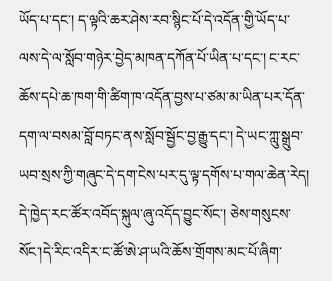ཡོད་པ་དང་། ད་ལྟའི་ཆར་ཤེས་རབ་སྙིང་པོ་དེ་འདོན་གྱི་ཡོད་པ་ལས་དེ་ལ་སློབ་གཉེར་བྱེད་མཁན་དཀོན་པོ་ཡིན་པ་དང་། ང་རང་ཆོས་དཔེ་ཆ་ཁག་གི་ཚིག་ཁ་འདོན་བྱས་པ་ཙམ་མ་ཡིན་པར་དོན་དག་ལ་བསམ་བློ་བཏང་ནས་སློབ་སྦྱོང་བྱ་རྒྱུ་དང་། དེ་ཡང་ཀླུ་སྒྲུབ་ཡབ་སྲས་ཀྱི་གཞུང་དེ་དག་ངེས་པར་དུ་ལྟ་དགོས་པ་གལ་ཆེན་རེད། དེ་ཁྱེད་རང་ཚོར་འབོད་སྐུལ་ཞུ་འདོད་བྱུང་སོང་། ཅེས་གསུངས་སོང་།དེ་རིང་འདིར་ང་ཚོ་ཨེ་ཤ་ཡའི་ཆོས་གྲོགས་མང་པོ་ཞིག་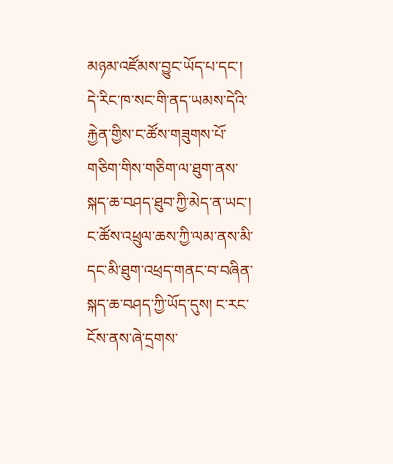མཉམ་འཛོམས་བྱུང་ཡོད་པ་དང་། དེ་རིང་ཁ་སང་གི་ནད་ཡམས་དེའི་རྐྱེན་གྱིས་ང་ཚོས་གཟུགས་པོ་གཅིག་གིས་གཅིག་ལ་ཐུག་ནས་སྐད་ཆ་བཤད་ཐུབ་ཀྱི་མེད་ན་ཡང་། ང་ཚོས་འཕྲུལ་ཆས་ཀྱི་ལམ་ནས་མི་དང་མི་ཐུག་འཕྲད་གནང་བ་བཞིན་སྐད་ཆ་བཤད་ཀྱི་ཡོད་དུས། ང་རང་ངོས་ནས་ཞེ་དྲགས་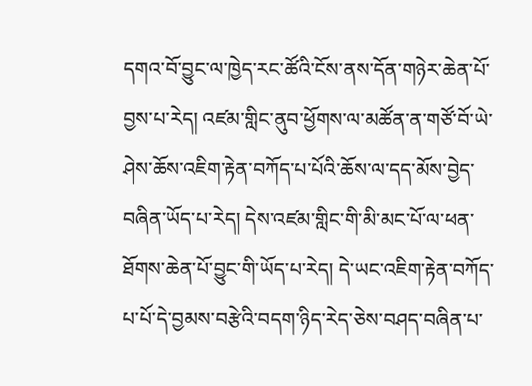དགའ་བོ་བྱུང་ལ་ཁྱེད་རང་ཚོའི་ངོས་ནས་དོན་གཉེར་ཆེན་པོ་བྱས་པ་རེད། འཛམ་གླིང་ནུབ་ཕྱོགས་ལ་མཚོན་ན་གཙོ་བོ་ཡེ་ཤེས་ཆོས་འཇིག་རྟེན་བཀོད་པ་པོའི་ཆོས་ལ་དད་མོས་བྱེད་བཞིན་ཡོད་པ་རེད། དེས་འཛམ་གླིང་གི་མི་མང་པོ་ལ་ཕན་ཐོགས་ཆེན་པོ་བྱུང་གི་ཡོད་པ་རེད། དེ་ཡང་འཇིག་རྟེན་བཀོད་པ་པོ་དེ་བྱམས་བརྩེའི་བདག་ཉིད་རེད་ཅེས་བཤད་བཞིན་པ་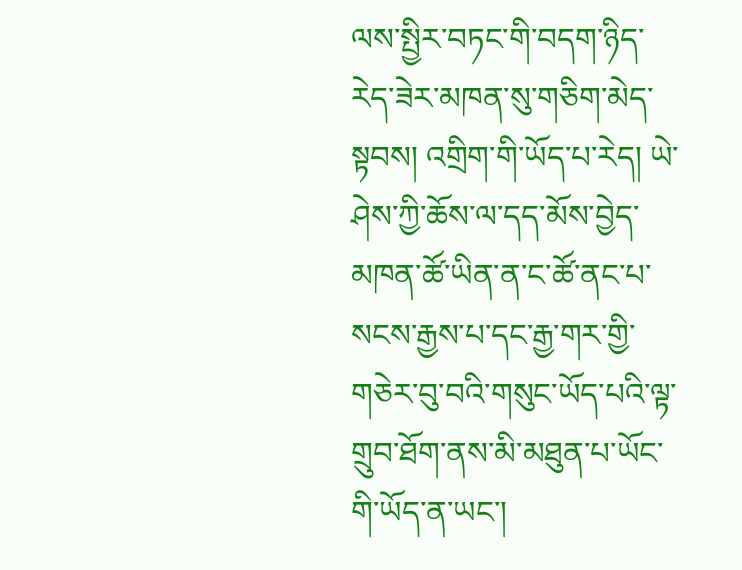ལས་སྤྱིར་བཏང་གི་བདག་ཉིད་རེད་ཟེར་མཁན་སུ་གཅིག་མེད་སྟབས། འགྲིག་གི་ཡོད་པ་རེད། ཡེ་ཤེས་ཀྱི་ཆོས་ལ་དད་མོས་བྱེད་མཁན་ཚོ་ཡིན་ན་ང་ཚོ་ནང་པ་སངས་རྒྱས་པ་དང་རྒྱ་གར་གྱི་གཅེར་བུ་བའི་གསུང་ཡོད་པའི་ལྟ་གྲུབ་ཐོག་ནས་མི་མཐུན་པ་ཡོང་གི་ཡོད་ན་ཡང་།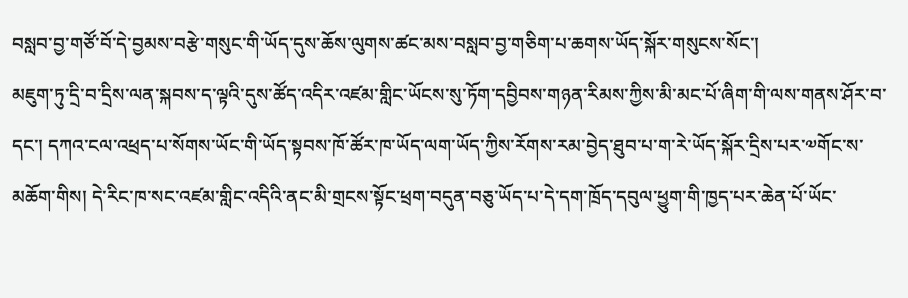བསླབ་བྱ་གཙོ་བོ་དེ་བྱམས་བརྩེ་གསུང་གི་ཡོད་དུས་ཆོས་ལུགས་ཚང་མས་བསླབ་བྱ་གཅིག་པ་ཆགས་ཡོད་སྐོར་གསུངས་སོང་།
མཇུག་ཏུ་དྲི་བ་དྲིས་ལན་སྐབས་ད་ལྟའི་དུས་ཚོད་འདིར་འཛམ་གླིང་ཡོངས་སུ་ཏོག་དབྱིབས་གཉན་རིམས་ཀྱིས་མི་མང་པོ་ཞིག་གི་ལས་གནས་ཤོར་བ་དང་། དཀའ་ངལ་འཕྲད་པ་སོགས་ཡོང་གི་ཡོད་སྟབས་ཁོ་ཚོར་ཁ་ཡོད་ལག་ཡོད་ཀྱིས་རོགས་རམ་བྱེད་ཐུབ་པ་ག་རེ་ཡོད་སྐོར་དྲིས་པར་༧གོང་ས་མཆོག་གིས། དེ་རིང་ཁ་སང་འཛམ་གླིང་འདིའི་ནང་མི་གྲངས་སྟོང་ཕྲག་བདུན་བཅུ་ཡོད་པ་དེ་དག་ཁྲོད་དབུལ་ཕྱུག་གི་ཁྱད་པར་ཆེན་པོ་ཡོང་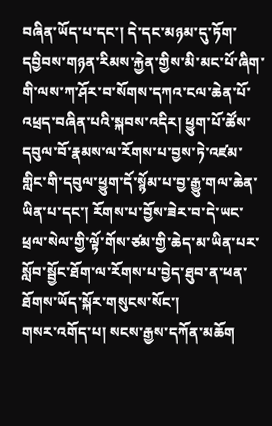བཞིན་ཡོད་པ་དང་། དེ་དང་མཉམ་དུ་ཏོག་དབྱིབས་གཉན་རིམས་རྐྱེན་གྱིས་མི་མང་པོ་ཞིག་གི་ལས་ཀ་ཤོར་བ་སོགས་དཀའ་ངལ་ཆེན་པོ་འཕྲད་བཞིན་པའི་སྐབས་འདིར། ཕྱུག་པོ་ཚོས་དབུལ་བོ་རྣམས་ལ་རོགས་པ་བྱས་ཏེ་འཛམ་གླིང་གི་དབུལ་ཕྱུག་དོ་སྙོམ་པ་བྱ་རྒྱུ་གལ་ཆེན་ཡིན་པ་དང་། རོགས་པ་བྱོས་ཟེར་བ་དེ་ཡང་ཕྲལ་སེལ་གྱི་ལྟོ་གོས་ཙམ་གྱི་ཆེད་མ་ཡིན་པར་སློབ་སྦྱོང་ཐོག་ལ་རོགས་པ་བྱེད་ཐུབ་ན་ཕན་ཐོགས་ཡོད་སྐོར་གསུངས་སོང་།
གསར་འགོད་པ། སངས་རྒྱས་དཀོན་མཆོག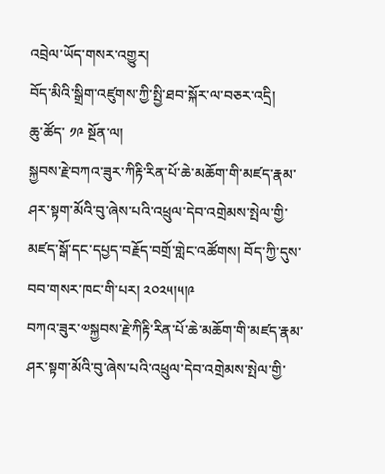འབྲེལ་ཡོད་གསར་འགྱུར།
བོད་མིའི་སྒྲིག་འཛུགས་ཀྱི་སྤྱི་ཐབ་སྐོར་ལ་བཅར་འདྲི།
ཆུ་ཚོད་ ༡༩ སྔོན་ལ།
སྐྱབས་རྗེ་བཀའ་ཟུར་ཀིརྟི་རིན་པོ་ཆེ་མཆོག་གི་མཛད་རྣམ་ཤར་སྟག་མོའི་བུ་ཞེས་པའི་འཕྲུལ་དེབ་འགྲེམས་སྤེལ་གྱི་མཛད་སྒོ་དང་དཔྱད་བརྗོད་བགྲོ་གླེང་འཚོགས། བོད་ཀྱི་དུས་བབ་གསར་ཁང་གི་པར། ༢༠༢༥།༥།༩
བཀའ་ཟུར་༧སྐྱབས་རྗེ་ཀིརྟི་རིན་པོ་ཆེ་མཆོག་གི་མཛད་རྣམ་ཤར་སྟག་མོའི་བུ་ཞེས་པའི་འཕྲུལ་དེབ་འགྲེམས་སྤེལ་གྱི་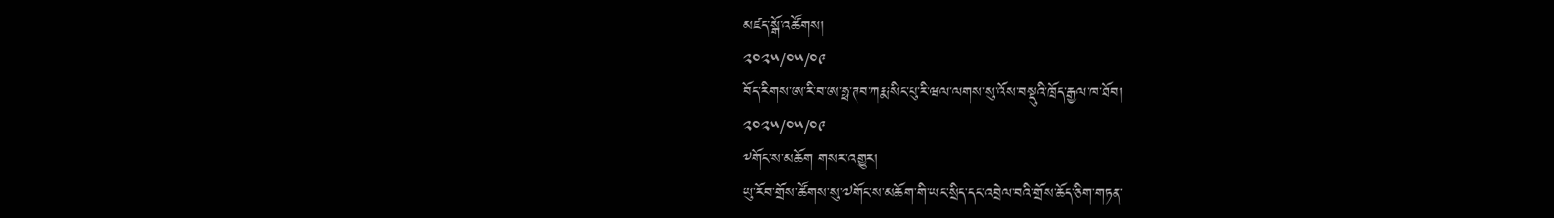མཛད་སྒོ་འཚོགས།
༢༠༢༥/༠༥/༠༩
བོད་རིགས་ཨ་རི་བ་ཨ་ཧྥ་ཊབ་ཀརྨ་སིང་པུ་རི་ཝལ་ལགས་སུ་འོས་བསྡུའི་ཁྲོད་རྒྱལ་ཁ་ཐོབ།
༢༠༢༥/༠༥/༠༩
༸གོང་ས་མཆོག གསར་འགྱུར།
ཡུ་རོབ་གྲོས་ཚོགས་སུ་༧གོང་ས་མཆོག་གི་ཡང་སྲིད་དང་འབྲེལ་བའི་གྲོས་ཆོད་ཅིག་གཏན་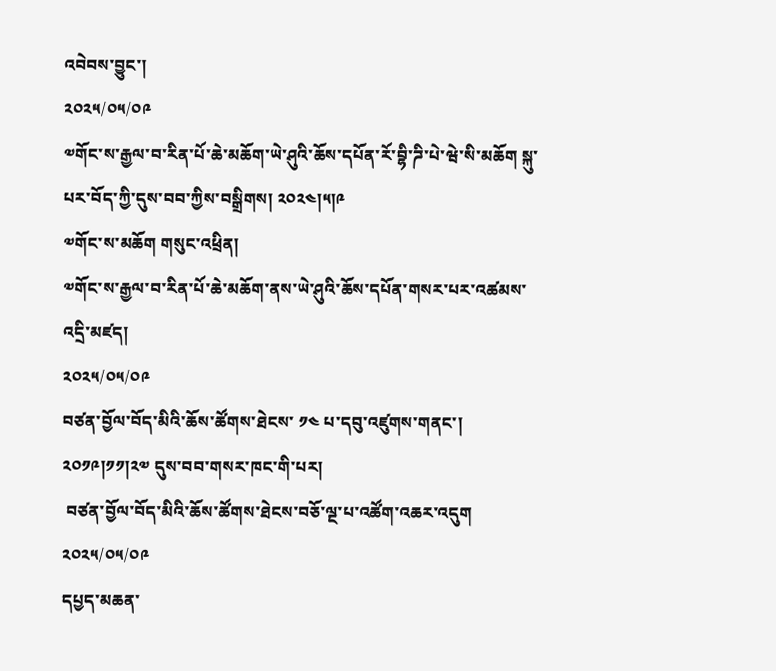འབེབས་བྱུང་།
༢༠༢༥/༠༥/༠༩
༧གོང་ས་རྒྱལ་བ་རིན་པོ་ཆེ་མཆོག་ཡེ་ཤུའི་ཆོས་དཔོན་རོ་བྷི་ཌི་པེ་ཝེ་སི་མཆོག སྐུ་པར་བོད་ཀྱི་དུས་བབ་ཀྱིས་བསྒྲིགས། ༢༠༢༤།༥།༩
༧གོང་ས་མཆོག གསུང་འཕྲིན།
༧གོང་ས་རྒྱལ་བ་རིན་པོ་ཆེ་མཆོག་ནས་ཡེ་ཤུའི་ཆོས་དཔོན་གསར་པར་འཚམས་འདྲི་མཛད།
༢༠༢༥/༠༥/༠༩
བཙན་བྱོལ་བོད་མིའི་ཆོས་ཚོགས་ཐེངས་ ༡༤ པ་དབུ་འཛུགས་གནང་། ༢༠༡༩།༡༡།༢༧ དུས་བབ་གསར་ཁང་གི་པར།
 བཙན་བྱོལ་བོད་མིའི་ཆོས་ཚོགས་ཐེངས་བཅོ་ལྔ་པ་འཚོག་འཆར་འདུག
༢༠༢༥/༠༥/༠༩
དཔྱད་མཆན་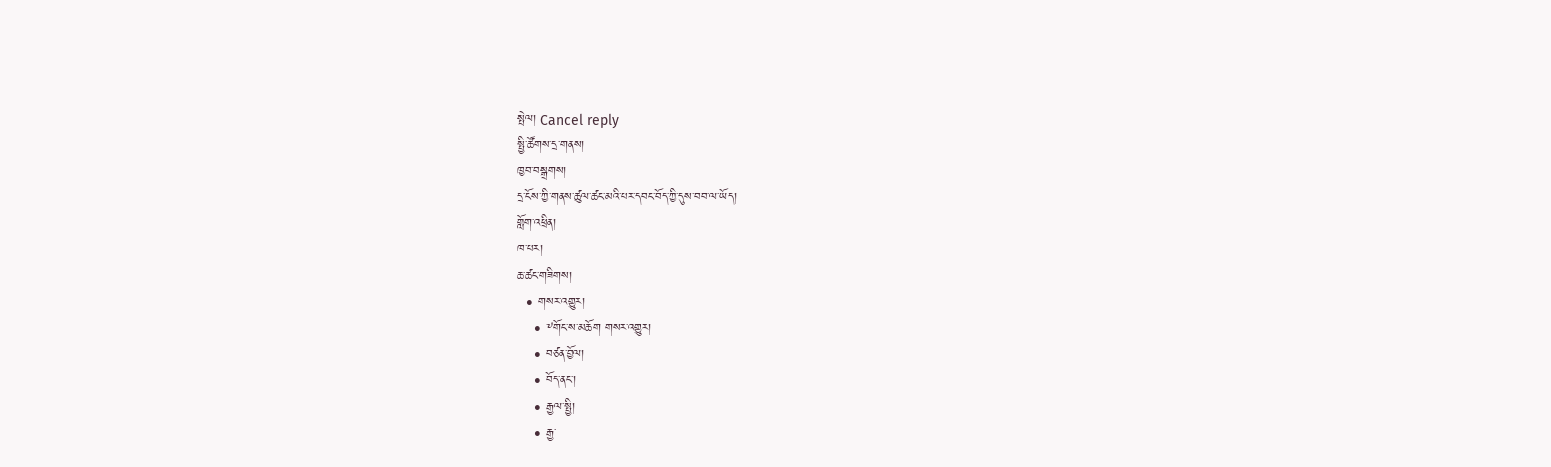སྤེལ། Cancel reply
སྤྱི་ཚོགས་དྲ་གནས།
ཁྱབ་བསྒྲགས།
དྲ་ངོས་ཀྱི་གནས་ཚུལ་ཚང་མའི་པར་དབང་བོད་ཀྱི་དུས་བབ་ལ་ཡོད།
གློག་འཕྲིན།
ཁ་པར།
ཆ་ཚང་གཟིགས།
  • གསར་འགྱུར།
    • ༸གོང་ས་མཆོག གསར་འགྱུར།
    • བཙན་བྱོལ།
    • བོད་ནང་།
    • རྒྱལ་སྤྱི།
    • རྒྱ་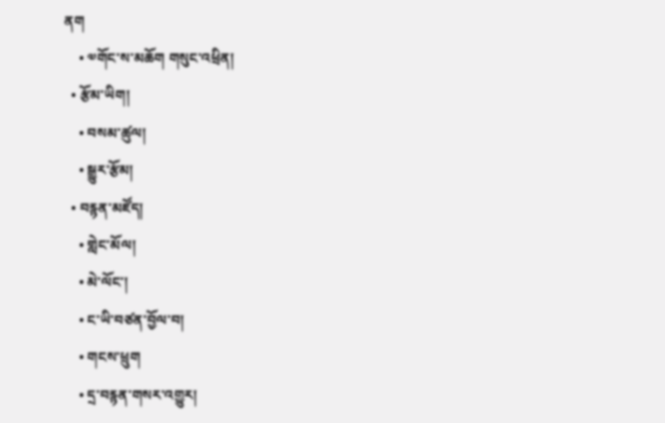ནག
    • ༧གོང་ས་མཆོག གསུང་འཕྲིན།
  • རྩོམ་ཡིག།
    • བསམ་ཚུལ།
    • སྒྱུར་རྩོམ།
  • བརྙན་མཛོད།
    • གླེང་མོལ།
    • མེ་ལོང་།
    • ང་ཡི་བཙན་བྱོལ་བ།
    • གངས་ཕྲུག
    • དྲ་བརྙན་གསར་འགྱུར།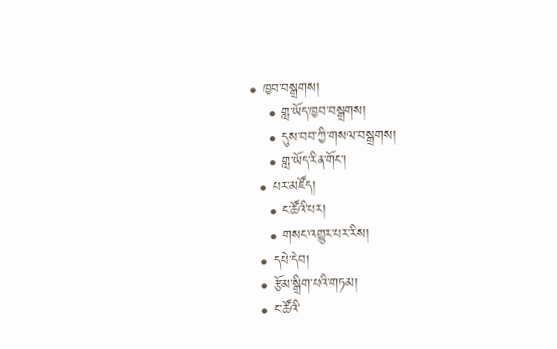• ཁྱབ་བསྒྲགས།
    • གླ་ཡོད་ཁྱབ་བསྒྲགས།
    • དུས་བབ་ཀྱི་གསལ་བསྒྲགས།
    • གླ་ཡོད་རིན་གོང་།
  • པར་མཛོད།
    • ང་ཚོའི་པར།
    • གསང་འགྱུར་པར་རིས།
  • དཔེ་དེབ།
  • རྩོམ་སྒྲིག་པའི་གཏམ།
  • ང་ཚོའི་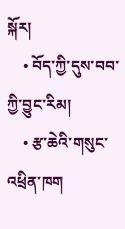སྐོར།
    • བོད་ཀྱི་དུས་བབ་ཀྱི་བྱུང་རིམ།
    • རྩ་ཆེའི་གསུང་འཕྲིན་ཁག